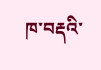ཁ་བརྡའི་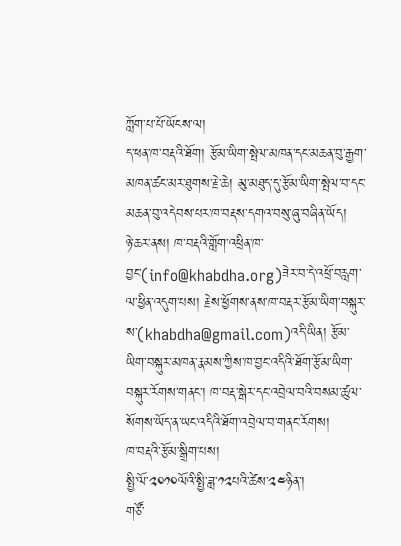ཀློག་པ་པོ་ཡོངས་ལ།
ད་ཕན་ཁ་བརྡའི་ཐོག། རྩོམ་ཡིག་སྤེལ་མཁན་དང་མཆན་བུ་རྒྱག་མཁན་ཚང་མར་ཐུགས་རྗེ་ཆེ། མུ་མཐུད་དུ་རྩོམ་ཡིག་སྤེལ་བ་དང་མཆན་བུ་འདེབས་པར་ཁ་བརྡས་དགའ་བསུ་ཞུ་བཞིན་ཡོད།
ཉེ་ཆར་ནས། ཁ་བརྡའི་གློག་འཕྲིན་ཁ་བྱང་(info@khabdha.org)ཟེར་བ་དེ་འཕྲོ་བརླག་ལ་ཕྱིན་འདུག་པས། རྗེས་ཕྱོགས་ནས་ཁ་བརྡར་རྩོམ་ཡིག་བསྐུར་ས་(khabdha@gmail.com)འདི་ཡིན། རྩོམ་ཡིག་བསྐུར་མཁན་རྣམས་ཀྱིས་ཁ་བྱང་འདིའི་ཐོག་རྩོམ་ཡིག་བསྐུར་རོགས་གནང་། ཁ་བརྡ་སྒེར་དང་འབྲེལ་བའི་བསམ་ཚུལ་སོགས་ཡོད་ན་ཡང་འདིའི་ཐོག་འབྲེལ་བ་གནང་རོགས།
ཁ་བརྡའི་རྩོམ་སྒྲིག་པས།
སྤྱི་ལོ་༢༠༡༠ལོའི་སྤྱི་ཟླ་༡༢པའི་ཚེས་༢༤ཉིན་།
གཙོ་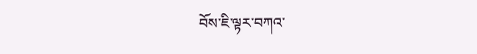བོས་ཇི་ལྟར་བཀའ་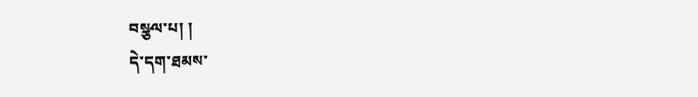བསྩལ་པ། །
དེ་དག་ཐམས་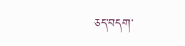ཅད་བདག་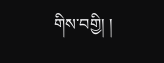གིས་བགྱི། །